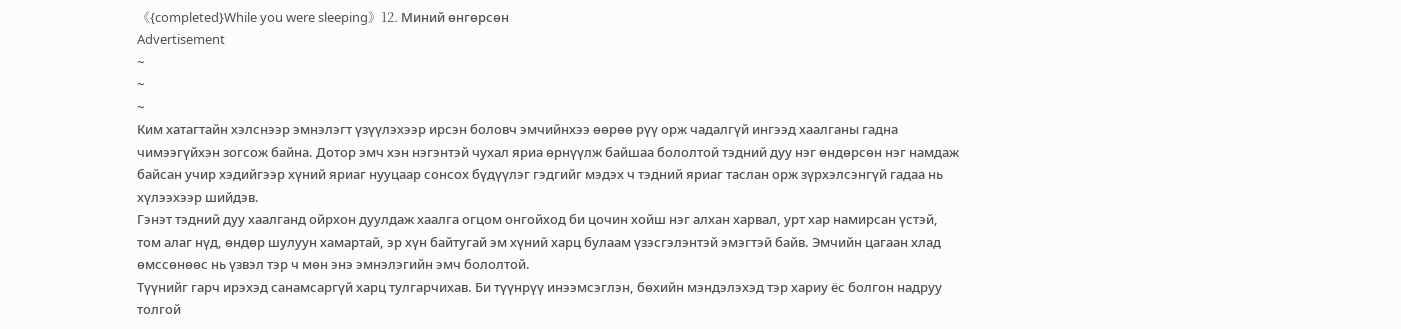《{completed}While you were sleeping》12. Миний өнгөрсөн
Advertisement
~
~
~
Ким хатагтайн хэлснээр эмнэлэгт үзүүлэхээр ирсэн боловч эмчийнхээ өөрөө рүү орж чадалгүй ингээд хаалганы гадна чимээгүйхэн зогсож байна. Дотор эмч хэн нэгэнтэй чухал яриа өрнүүлж байшаа бололтой тэдний дуу нэг өндөрсөн нэг намдаж байсан учир хэдийгээр хүний яриаг нууцаар сонсох бүдүүлэг гэдгийг мэдэх ч тэдний яриаг таслан орж зүрхэлсэнгүй гадаа нь хүлээхээр шийдэв.
Гэнэт тэдний дуу хаалганд ойрхон дуулдаж хаалга огцом онгойход би цочин хойш нэг алхан харвал, урт хар намирсан үстэй, том алаг нүд, өндөр шулуун хамартай, эр хүн байтугай эм хүний харц булаам үзэсгэлэнтэй эмэгтэй байв. Эмчийн цагаан хлад өмссөнөөс нь үзвэл тэр ч мөн энэ эмнэлэгийн эмч бололтой.
Түүнийг гарч ирэхэд санамсаргүй харц тулгарчихав. Би түүнрүү инээмсэглэн, бөхийн мэндэлэхэд тэр хариу ёс болгон надруу толгой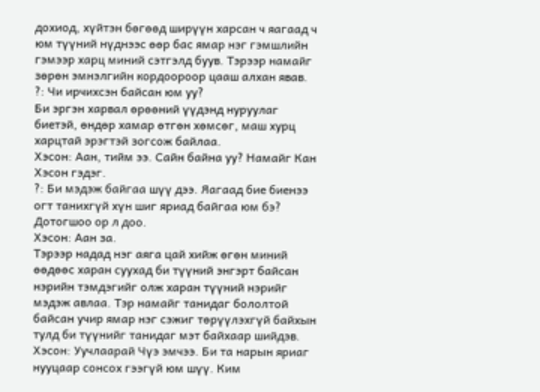дохиод, хүйтэн бөгөөд ширүүн харсан ч яагаад ч юм түүний нүднээс өөр бас ямар нэг гэмшлийн гэмээр харц миний сэтгэлд буув. Тэрээр намайг зөрөн эмнэлгийн кордоороор цааш алхан явав.
?: Чи ирчихсэн байсан юм уу?
Би эргэн харвал өрөөний үүдэнд нуруулаг биетэй, өндөр хамар өтгөн хөмсөг, маш хурц харцтай эрэгтэй зогсож байлаа.
Хэсон: Аан, тийм ээ. Сайн байна уу? Намайг Кан Хэсон гэдэг.
?: Би мэдэж байгаа шүү дээ. Яагаад бие биенээ огт танихгүй хүн шиг яриад байгаа юм бэ? Дотогшоо ор л доо.
Хэсон: Аан за.
Тэрээр надад нэг аяга цай хийж өгөн миний өөдөөс харан суухад би түүний энгэрт байсан нэрийн тэмдэгийг олж харан түүний нэрийг мэдэж авлаа. Тэр намайг танидаг бололтой байсан учир ямар нэг сэжиг төрүүлэхгүй байхын тулд би түүнийг танидаг мэт байхаар шийдэв.
Хэсон: Уучлаарай Чүэ эмчээ. Би та нарын яриаг нууцаар сонсох гээгүй юм шүү. Ким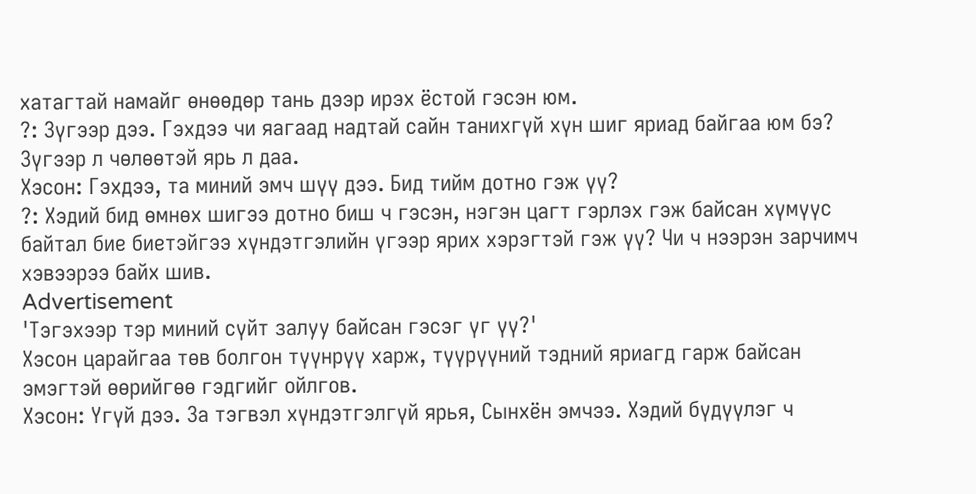хатагтай намайг өнөөдөр тань дээр ирэх ёстой гэсэн юм.
?: Зүгээр дээ. Гэхдээ чи яагаад надтай сайн танихгүй хүн шиг яриад байгаа юм бэ? Зүгээр л чөлөөтэй ярь л даа.
Хэсон: Гэхдээ, та миний эмч шүү дээ. Бид тийм дотно гэж үү?
?: Хэдий бид өмнөх шигээ дотно биш ч гэсэн, нэгэн цагт гэрлэх гэж байсан хүмүүс байтал бие биетэйгээ хүндэтгэлийн үгээр ярих хэрэгтэй гэж үү? Чи ч нээрэн зарчимч хэвээрээ байх шив.
Advertisement
'Тэгэхээр тэр миний сүйт залуу байсан гэсэг үг үү?'
Хэсон царайгаа төв болгон түүнрүү харж, түүрүүний тэдний яриагд гарж байсан эмэгтэй өөрийгөө гэдгийг ойлгов.
Хэсон: Үгүй дээ. За тэгвэл хүндэтгэлгүй ярья, Сынхён эмчээ. Хэдий бүдүүлэг ч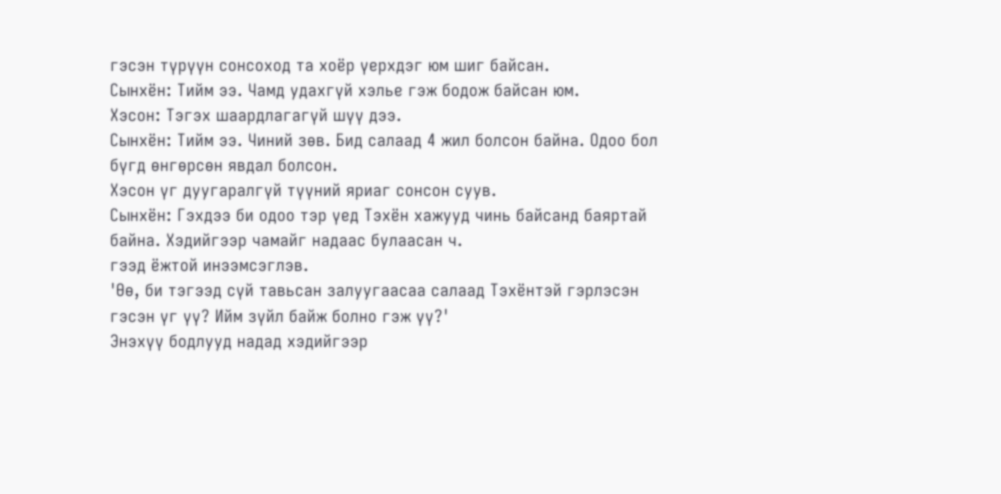гэсэн түрүүн сонсоход та хоёр үерхдэг юм шиг байсан.
Сынхён: Тийм ээ. Чамд удахгүй хэлье гэж бодож байсан юм.
Хэсон: Тэгэх шаардлагагүй шүү дээ.
Сынхён: Тийм ээ. Чиний зөв. Бид салаад 4 жил болсон байна. Одоо бол бүгд өнгөрсөн явдал болсон.
Хэсон үг дуугаралгүй түүний яриаг сонсон суув.
Сынхён: Гэхдээ би одоо тэр үед Тэхён хажууд чинь байсанд баяртай байна. Хэдийгээр чамайг надаас булаасан ч.
гээд ёжтой инээмсэглэв.
'Өө, би тэгээд сүй тавьсан залуугаасаа салаад Тэхёнтэй гэрлэсэн гэсэн үг үү? Ийм зүйл байж болно гэж үү?'
Энэхүү бодлууд надад хэдийгээр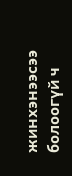жинхэнээсээ болоогүй ч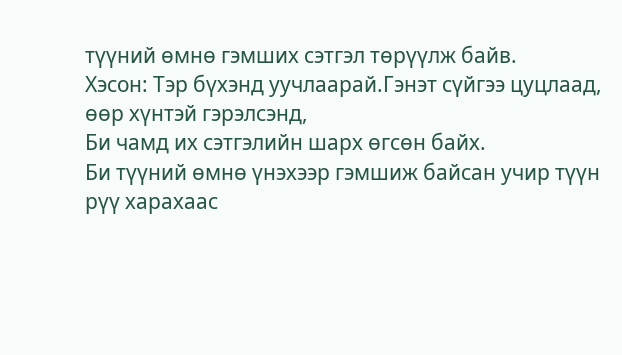түүний өмнө гэмших сэтгэл төрүүлж байв.
Хэсон: Тэр бүхэнд уучлаарай.Гэнэт сүйгээ цуцлаад, өөр хүнтэй гэрэлсэнд,
Би чамд их сэтгэлийн шарх өгсөн байх.
Би түүний өмнө үнэхээр гэмшиж байсан учир түүн рүү харахаас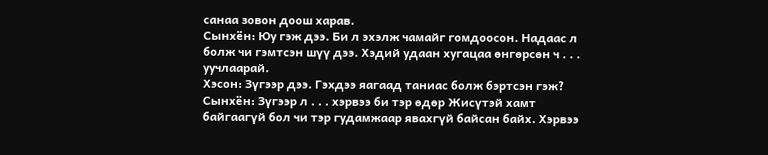санаа зовон доош харав.
Сынхён: Юу гэж дээ. Би л эхэлж чамайг гомдоосон. Надаас л болж чи гэмтсэн шүү дээ. Хэдий удаан хугацаа өнгөрсөн ч . . . уучлаарай.
Хэсон: Зүгээр дээ. Гэхдээ яагаад таниас болж бэртсэн гэж?
Сынхён: Зүгээр л . . . хэрвээ би тэр өдөр Жисүтэй хамт байгаагүй бол чи тэр гудамжаар явахгүй байсан байх. Хэрвээ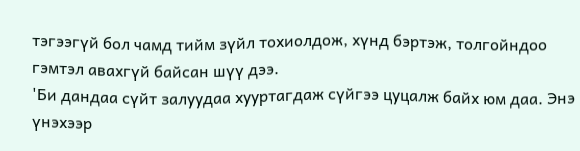тэгээгүй бол чамд тийм зүйл тохиолдож, хүнд бэртэж, толгойндоо гэмтэл авахгүй байсан шүү дээ.
'Би дандаа сүйт залуудаа хууртагдаж сүйгээ цуцалж байх юм даа. Энэ үнэхээр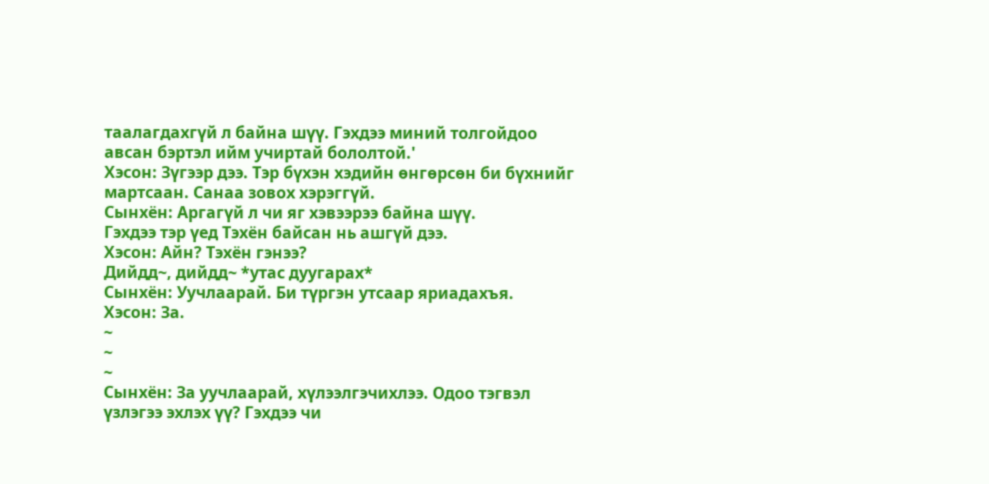таалагдахгүй л байна шүү. Гэхдээ миний толгойдоо авсан бэртэл ийм учиртай бололтой.'
Хэсон: Зүгээр дээ. Тэр бүхэн хэдийн өнгөрсөн би бүхнийг мартсаан. Санаа зовох хэрэггүй.
Сынхён: Аргагүй л чи яг хэвээрээ байна шүү.
Гэхдээ тэр үед Тэхён байсан нь ашгүй дээ.
Хэсон: Айн? Тэхён гэнээ?
Дийдд~, дийдд~ *утас дуугарах*
Сынхён: Уучлаарай. Би түргэн утсаар яриадахъя.
Хэсон: За.
~
~
~
Сынхён: За уучлаарай, хүлээлгэчихлээ. Одоо тэгвэл үзлэгээ эхлэх үү? Гэхдээ чи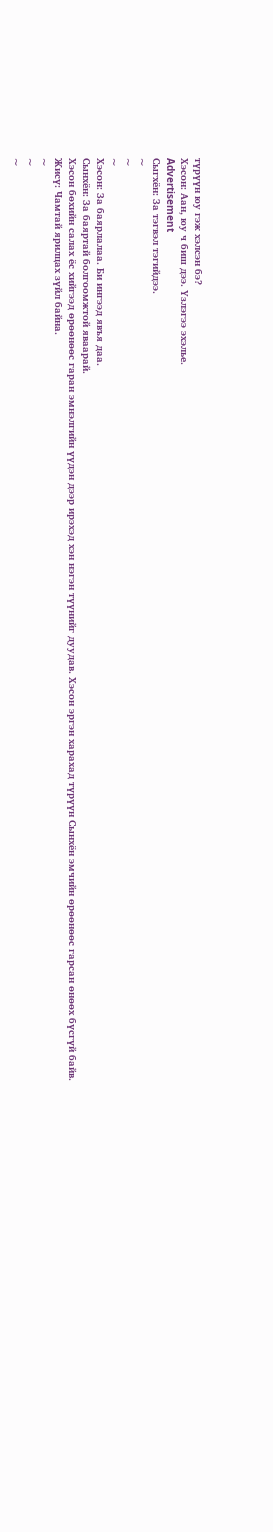түрүүн юу гэж хэлсэн бэ?
Хэсон: Аан, юу ч биш дээ. Үзлэгээ эхэлье.
Advertisement
Сыгхён: За тэгвэл тэгийдээ.
~
~
~
Хэсон: За баярлалаа. Би ингээд явъя даа.
Сынхён: За баяртай болгоомжтой яваарай.
Хэсон бөхийн салах ёс хийгээд өрөөнөөс гаран эмнэлгийн үүдэн дээр ирэхэд хэн нэгэн түүнийг дуудав. Хэсон эргэн харахад түрүүн Сынхён эмчийн өрөөнөөс гарсан өнөөх бүсгүй байв.
Жисү: Чамтай ярилцах зүйл байна.
~
~
~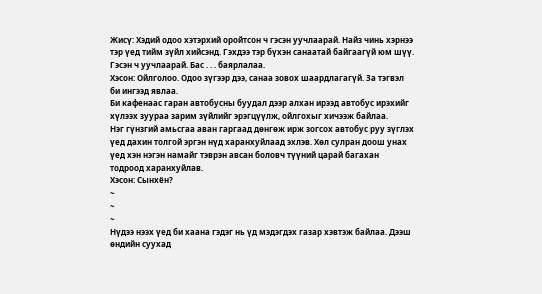Жисү: Хэдий одоо хэтэрхий оройтсон ч гэсэн уучлаарай. Найз чинь хэрнээ тэр үед тийм зүйл хийсэнд. Гэхдээ тэр бүхэн санаатай байгаагүй юм шүү. Гэсэн ч уучлаарай. Бас . . . баярлалаа.
Хэсон: Ойлголоо. Одоо зүгээр дээ, санаа зовох шаардлагагүй. За тэгвэл би ингээд явлаа.
Би кафенаас гаран автобусны буудал дээр алхан ирээд автобус ирэхийг хүлээх зуураа зарим зүйлийг эрэгцүүлж, ойлгохыг хичээж байлаа.
Нэг гүнзгий амьсгаа аван гаргаад дөнгөж ирж зогсох автобус руу зүглэх үед дахин толгой эргэн нүд харанхуйлаад эхлэв. Хөл сулран доош унах үед хэн нэгэн намайг тэврэн авсан боловч түүний царай багахан тодроод харанхуйлав.
Хэсон: Сынхён?
~
~
~
Нүдээ нээх үед би хаана гэдэг нь үд мэдэгдэх газар хэвтэж байлаа. Дээш өндийн суухад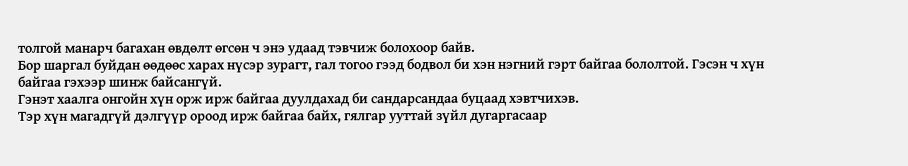толгой манарч багахан өвдөлт өгсөн ч энэ удаад тэвчиж болохоор байв.
Бор шаргал буйдан өөдөөс харах нүсэр зурагт, гал тогоо гээд бодвол би хэн нэгний гэрт байгаа бололтой. Гэсэн ч хүн байгаа гэхээр шинж байсангүй.
Гэнэт хаалга онгойн хүн орж ирж байгаа дуулдахад би сандарсандаа буцаад хэвтчихэв.
Тэр хүн магадгүй дэлгүүр ороод ирж байгаа байх, гялгар ууттай зүйл дугаргасаар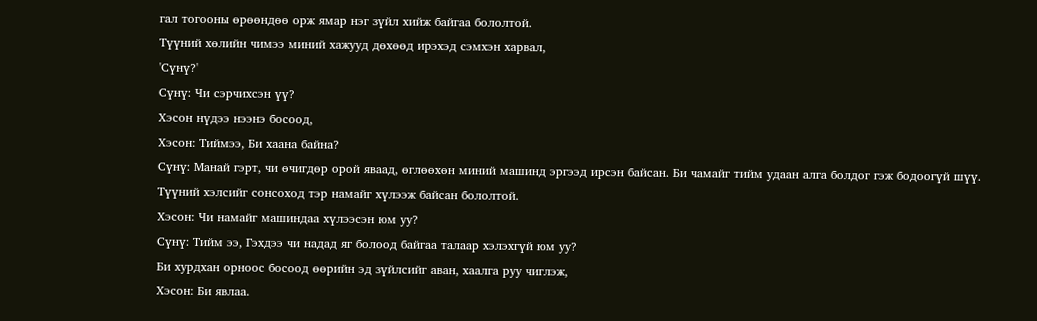гал тогооны өрөөндөө орж ямар нэг зүйл хийж байгаа бололтой.
Түүний хөлийн чимээ миний хажууд дөхөөд ирэхэд сэмхэн харвал,
'Сүнү?'
Сүнү: Чи сэрчихсэн үү?
Хэсон нүдээ нээнэ босоод,
Хэсон: Тиймээ, Би хаана байна?
Сүнү: Манай гэрт, чи өчигдөр орой яваад, өглөөхөн миний машинд эргээд ирсэн байсан. Би чамайг тийм удаан алга болдог гэж бодоогүй шүү.
Түүний хэлсийг сонсоход тэр намайг хүлээж байсан бололтой.
Хэсон: Чи намайг машиндаа хүлээсэн юм уу?
Сүнү: Тийм ээ, Гэхдээ чи надад яг болоод байгаа талаар хэлэхгүй юм уу?
Би хурдхан орноос босоод өөрийн эд зүйлсийг аван, хаалга руу чиглэж,
Хэсон: Би явлаа.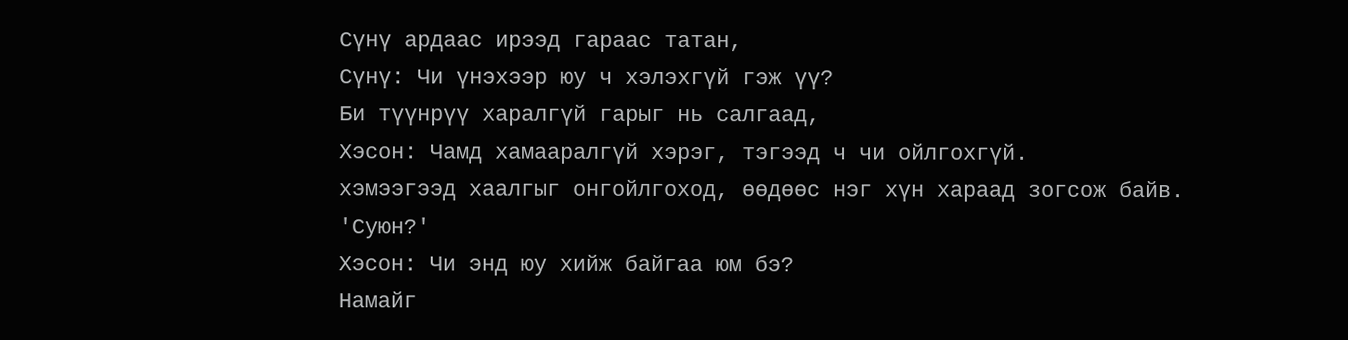Сүнү ардаас ирээд гараас татан,
Сүнү: Чи үнэхээр юу ч хэлэхгүй гэж үү?
Би түүнрүү харалгүй гарыг нь салгаад,
Хэсон: Чамд хамааралгүй хэрэг, тэгээд ч чи ойлгохгүй.
хэмээгээд хаалгыг онгойлгоход, өөдөөс нэг хүн хараад зогсож байв.
'Суюн?'
Хэсон: Чи энд юу хийж байгаа юм бэ?
Намайг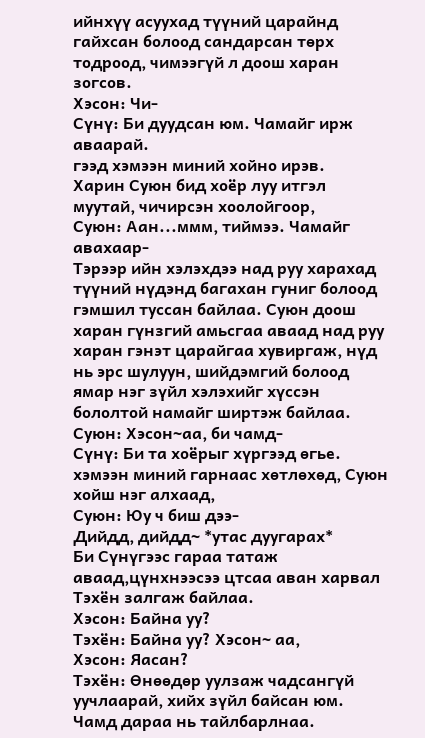ийнхүү асуухад түүний царайнд гайхсан болоод сандарсан төрх тодроод, чимээгүй л доош харан зогсов.
Хэсон: Чи-
Сүнү: Би дуудсан юм. Чамайг ирж аваарай.
гээд хэмээн миний хойно ирэв.
Харин Суюн бид хоёр луу итгэл муутай, чичирсэн хоолойгоор,
Суюн: Аан...ммм, тиймээ. Чамайг авахаар-
Тэрээр ийн хэлэхдээ над руу харахад түүний нүдэнд багахан гуниг болоод гэмшил туссан байлаа. Суюн доош харан гүнзгий амьсгаа аваад над руу харан гэнэт царайгаа хувиргаж, нүд нь эрс шулуун, шийдэмгий болоод ямар нэг зүйл хэлэхийг хүссэн бололтой намайг ширтэж байлаа.
Суюн: Хэсон~аа, би чамд-
Сүнү: Би та хоёрыг хүргээд өгье.
хэмээн миний гарнаас хөтлөхөд, Суюн хойш нэг алхаад,
Суюн: Юу ч биш дээ-
Дийдд, дийдд~ *утас дуугарах*
Би Сүнүгээс гараа татаж аваад,цүнхнээсээ цтсаа аван харвал Тэхён залгаж байлаа.
Хэсон: Байна уу?
Тэхён: Байна уу? Хэсон~ аа,
Хэсон: Яасан?
Тэхён: Өнөөдөр уулзаж чадсангүй уучлаарай, хийх зүйл байсан юм. Чамд дараа нь тайлбарлнаа.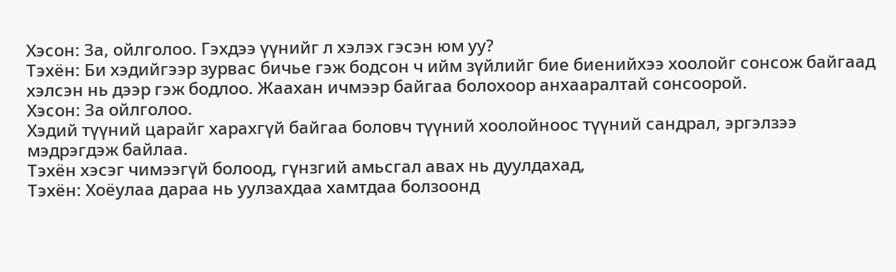Хэсон: За, ойлголоо. Гэхдээ үүнийг л хэлэх гэсэн юм уу?
Тэхён: Би хэдийгээр зурвас бичье гэж бодсон ч ийм зүйлийг бие биенийхээ хоолойг сонсож байгаад хэлсэн нь дээр гэж бодлоо. Жаахан ичмээр байгаа болохоор анхааралтай сонсоорой.
Хэсон: За ойлголоо.
Хэдий түүний царайг харахгүй байгаа боловч түүний хоолойноос түүний сандрал, эргэлзээ мэдрэгдэж байлаа.
Тэхён хэсэг чимээгүй болоод, гүнзгий амьсгал авах нь дуулдахад,
Тэхён: Хоёулаа дараа нь уулзахдаа хамтдаа болзоонд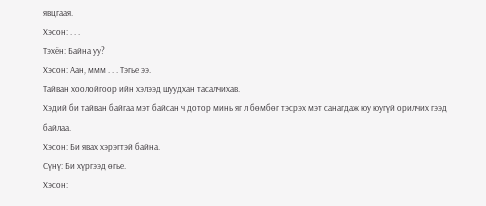явцгаая.
Хэсон: . . .
Тэхён: Байна уу?
Хэсон: Аан, ммм . . . Тэгье ээ.
Тайван хоолойгоор ийн хэлээд шуудхан тасалчихав.
Хэдий би тайван байгаа мэт байсан ч дотор минь яг л бөмбөг тэсрэх мэт санагдаж юу юугүй орилчих гээд байлаа.
Хэсон: Би явах хэрэгтэй байна.
Сүнү: Би хүргээд өгье.
Хэсон: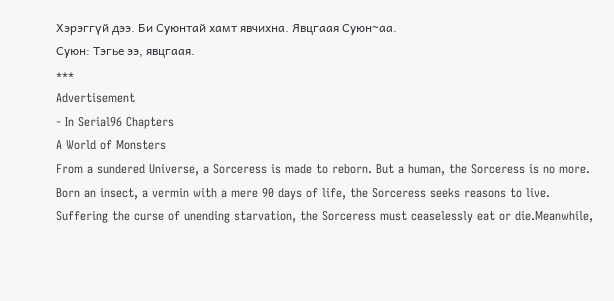Хэрэггүй дээ. Би Суюнтай хамт явчихна. Явцгаая Суюн~аа.
Суюн: Тэгье ээ, явцгаая.
***
Advertisement
- In Serial96 Chapters
A World of Monsters
From a sundered Universe, a Sorceress is made to reborn. But a human, the Sorceress is no more. Born an insect, a vermin with a mere 90 days of life, the Sorceress seeks reasons to live. Suffering the curse of unending starvation, the Sorceress must ceaselessly eat or die.Meanwhile,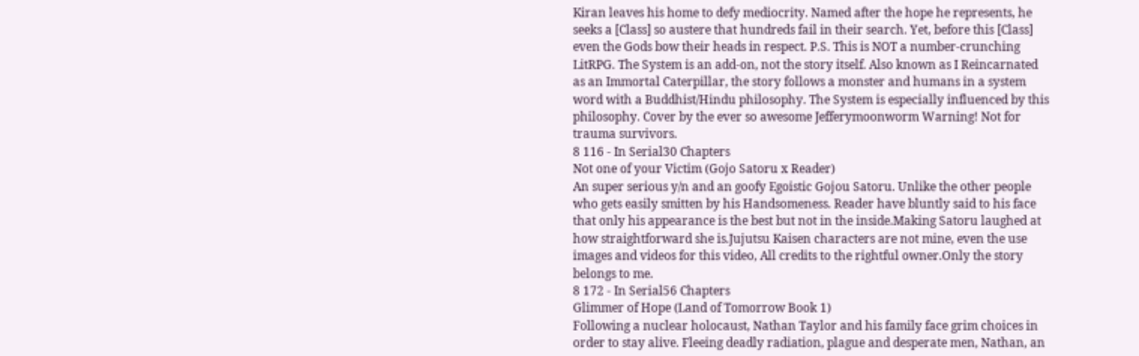Kiran leaves his home to defy mediocrity. Named after the hope he represents, he seeks a [Class] so austere that hundreds fail in their search. Yet, before this [Class] even the Gods bow their heads in respect. P.S. This is NOT a number-crunching LitRPG. The System is an add-on, not the story itself. Also known as I Reincarnated as an Immortal Caterpillar, the story follows a monster and humans in a system word with a Buddhist/Hindu philosophy. The System is especially influenced by this philosophy. Cover by the ever so awesome Jefferymoonworm Warning! Not for trauma survivors.
8 116 - In Serial30 Chapters
Not one of your Victim (Gojo Satoru x Reader)
An super serious y/n and an goofy Egoistic Gojou Satoru. Unlike the other people who gets easily smitten by his Handsomeness. Reader have bluntly said to his face that only his appearance is the best but not in the inside.Making Satoru laughed at how straightforward she is.Jujutsu Kaisen characters are not mine, even the use images and videos for this video, All credits to the rightful owner.Only the story belongs to me.
8 172 - In Serial56 Chapters
Glimmer of Hope (Land of Tomorrow Book 1)
Following a nuclear holocaust, Nathan Taylor and his family face grim choices in order to stay alive. Fleeing deadly radiation, plague and desperate men, Nathan, an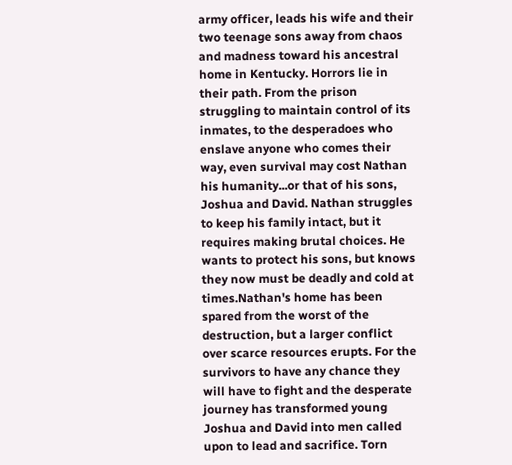army officer, leads his wife and their two teenage sons away from chaos and madness toward his ancestral home in Kentucky. Horrors lie in their path. From the prison struggling to maintain control of its inmates, to the desperadoes who enslave anyone who comes their way, even survival may cost Nathan his humanity...or that of his sons, Joshua and David. Nathan struggles to keep his family intact, but it requires making brutal choices. He wants to protect his sons, but knows they now must be deadly and cold at times.Nathan's home has been spared from the worst of the destruction, but a larger conflict over scarce resources erupts. For the survivors to have any chance they will have to fight and the desperate journey has transformed young Joshua and David into men called upon to lead and sacrifice. Torn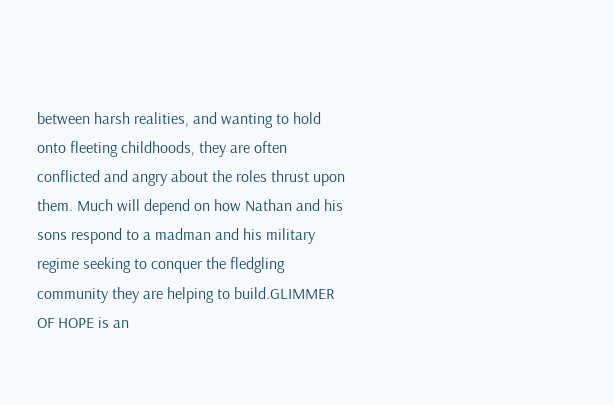between harsh realities, and wanting to hold onto fleeting childhoods, they are often conflicted and angry about the roles thrust upon them. Much will depend on how Nathan and his sons respond to a madman and his military regime seeking to conquer the fledgling community they are helping to build.GLIMMER OF HOPE is an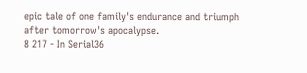epic tale of one family's endurance and triumph after tomorrow's apocalypse.
8 217 - In Serial36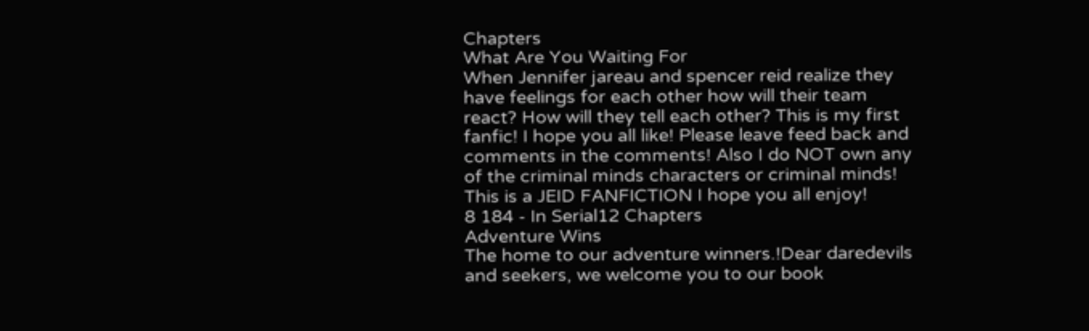Chapters
What Are You Waiting For
When Jennifer jareau and spencer reid realize they have feelings for each other how will their team react? How will they tell each other? This is my first fanfic! I hope you all like! Please leave feed back and comments in the comments! Also I do NOT own any of the criminal minds characters or criminal minds! This is a JEID FANFICTION I hope you all enjoy!
8 184 - In Serial12 Chapters
Adventure Wins
The home to our adventure winners.!Dear daredevils and seekers, we welcome you to our book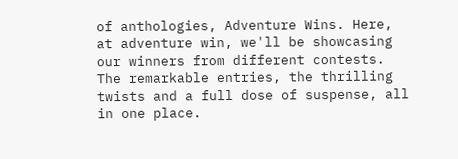of anthologies, Adventure Wins. Here, at adventure win, we'll be showcasing our winners from different contests. The remarkable entries, the thrilling twists and a full dose of suspense, all in one place.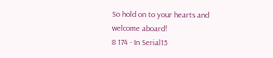So hold on to your hearts and welcome aboard!
8 174 - In Serial15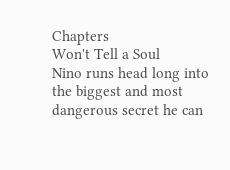Chapters
Won't Tell a Soul
Nino runs head long into the biggest and most dangerous secret he can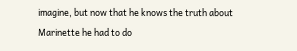imagine, but now that he knows the truth about Marinette he had to do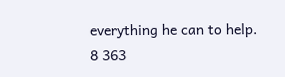everything he can to help.
8 363